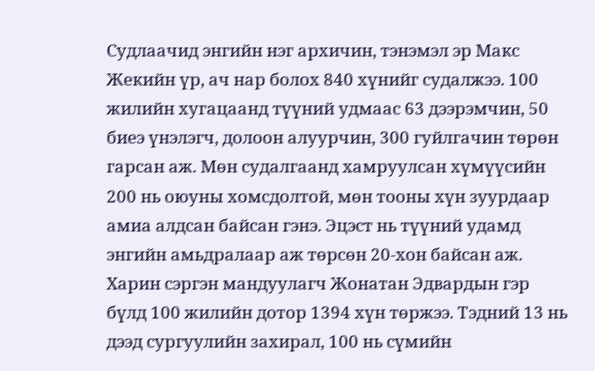Судлаачид энгийн нэг архичин, тэнэмэл эр Макс Жекийн үр, ач нар болох 840 хүнийг судалжээ. 100 жилийн хугацаанд түүний удмаас 63 дээрэмчин, 50 биеэ үнэлэгч, долоон алуурчин, 300 гуйлгачин төрөн гарсан аж. Мөн судалгаанд хамруулсан хүмүүсийн 200 нь оюуны хомсдолтой, мөн тооны хүн зуурдаар амиа алдсан байсан гэнэ. Эцэст нь түүний удамд энгийн амьдралаар аж төрсөн 20-хон байсан аж. Харин сэргэн мандуулагч Жонатан Эдвардын гэр бүлд 100 жилийн дотор 1394 хүн төржээ. Тэдний 13 нь дээд сургуулийн захирал, 100 нь сүмийн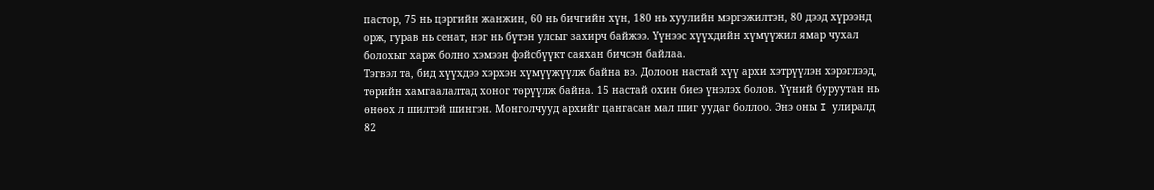пастор, 75 нь цэргийн жанжин, 60 нь бичгийн хүн, 180 нь хуулийн мэргэжилтэн, 80 дээд хүрээнд орж, гурав нь сенат, нэг нь бүтэн улсыг захирч байжээ. Үүнээс хүүхдийн хүмүүжил ямар чухал болохыг харж болно хэмээн фэйсбүүкт саяхан бичсэн байлаа.
Тэгвэл та, бид хүүхдээ хэрхэн хүмүүжүүлж байна вэ. Долоон настай хүү архи хэтрүүлэн хэрэглээд, төрийн хамгаалалтад хоног төрүүлж байна. 15 настай охин биеэ үнэлэх болов. Үүний буруутан нь өнөөх л шилтэй шингэн. Монголчууд архийг цангасан мал шиг уудаг боллоо. Энэ оны I улиралд 82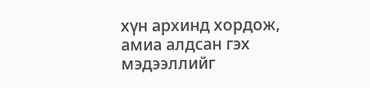хүн архинд хордож, амиа алдсан гэх мэдээллийг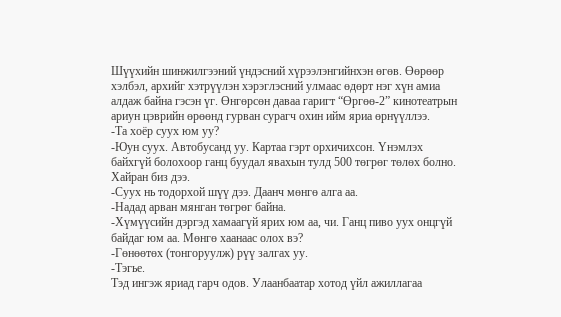Шүүхийн шинжилгээний үндэсний хүрээлэнгийнхэн өгөв. Өөрөөр хэлбэл, архийг хэтрүүлэн хэрэглэсний улмаас өдөрт нэг хүн амиа алдаж байна гэсэн үг. Өнгөрсөн даваа гаригт “Өргөө-2” кинотеатрын ариун цэврийн өрөөнд гурван сурагч охин ийм яриа өрнүүллээ.
-Та хоёр суух юм уу?
-Юун суух. Автобусанд уу. Картаа гэрт орхичихсон. Үнэмлэх байхгүй болохоор ганц буудал явахын тулд 500 төгрөг төлөх болно. Хайран биз дээ.
-Суух нь тодорхой шүү дээ. Даанч мөнгө алга аа.
-Надад арван мянган төгрөг байна.
-Хүмүүсийн дэргэд хамаагүй ярих юм аа, чи. Ганц пиво уух онцгүй байдаг юм аа. Мөнгө хаанаас олох вэ?
-Гөнөөтөх (тонгоруулж) рүү залгах уу.
-Тэгье.
Тэд ингэж яриад гарч одов. Улаанбаатар хотод үйл ажиллагаа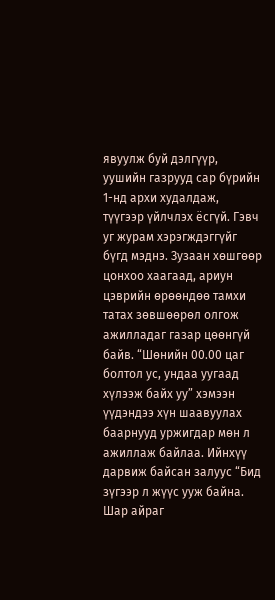явуулж буй дэлгүүр, уушийн газрууд сар бүрийн 1-нд архи худалдаж, түүгээр үйлчлэх ёсгүй. Гэвч уг журам хэрэгждэггүйг бүгд мэднэ. Зузаан хөшгөөр цонхоо хаагаад, ариун цэврийн өрөөндөө тамхи татах зөвшөөрөл олгож ажилладаг газар цөөнгүй байв. “Шөнийн 00.00 цаг болтол ус, ундаа уугаад хүлээж байх уу” хэмээн үүдэндээ хүн шаавуулах баарнууд уржигдар мөн л ажиллаж байлаа. Ийнхүү дарвиж байсан залуус “Бид зүгээр л жүүс ууж байна. Шар айраг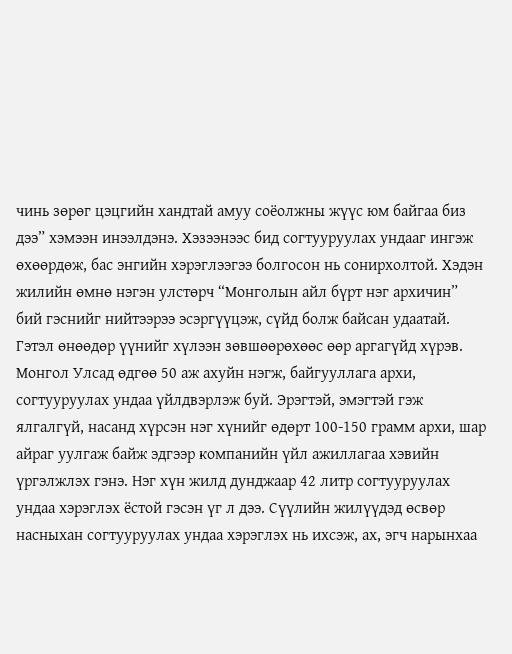чинь зөрөг цэцгийн хандтай амуу соёолжны жүүс юм байгаа биз дээ” хэмээн инээлдэнэ. Хэзээнээс бид согтууруулах ундааг ингэж өхөөрдөж, бас энгийн хэрэглээгээ болгосон нь сонирхолтой. Хэдэн жилийн өмнө нэгэн улстөрч “Монголын айл бүрт нэг архичин” бий гэснийг нийтээрээ эсэргүүцэж, сүйд болж байсан удаатай. Гэтэл өнөөдөр үүнийг хүлээн зөвшөөрөхөөс өөр аргагүйд хүрэв.
Монгол Улсад өдгөө 50 аж ахуйн нэгж, байгууллага архи, согтууруулах ундаа үйлдвэрлэж буй. Эрэгтэй, эмэгтэй гэж ялгалгүй, насанд хүрсэн нэг хүнийг өдөрт 100-150 грамм архи, шар айраг уулгаж байж эдгээр компанийн үйл ажиллагаа хэвийн үргэлжлэх гэнэ. Нэг хүн жилд дунджаар 42 литр согтууруулах ундаа хэрэглэх ёстой гэсэн үг л дээ. Сүүлийн жилүүдэд өсвөр насныхан согтууруулах ундаа хэрэглэх нь ихсэж, ах, эгч нарынхаа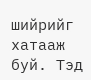шийрийг хатааж буй. Тэд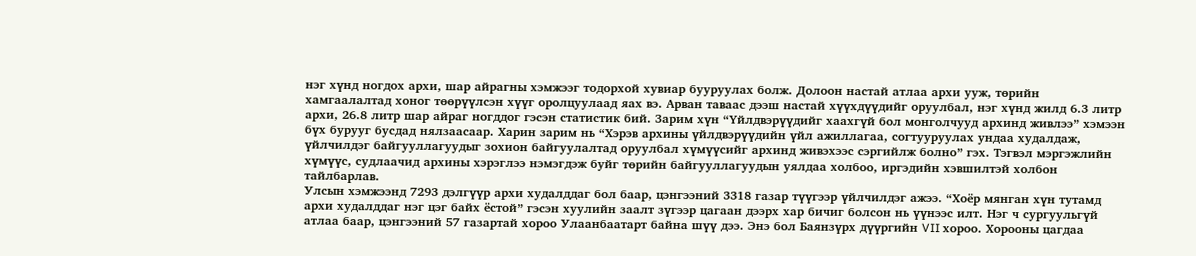нэг хүнд ногдох архи, шар айрагны хэмжээг тодорхой хувиар бууруулах болж. Долоон настай атлаа архи ууж, төрийн хамгаалалтад хоног төөрүүлсэн хүүг оролцуулаад яах вэ. Арван таваас дээш настай хүүхдүүдийг оруулбал, нэг хүнд жилд 6.3 литр архи, 26.8 литр шар айраг ногддог гэсэн статистик бий. Зарим хүн “Үйлдвэрүүдийг хаахгүй бол монголчууд архинд живлээ” хэмээн бүх бурууг бусдад нялзаасаар. Харин зарим нь “Хэрэв архины үйлдвэрүүдийн үйл ажиллагаа, согтууруулах ундаа худалдаж, үйлчилдэг байгууллагуудыг зохион байгуулалтад оруулбал хүмүүсийг архинд живэхээс сэргийлж болно” гэх. Тэгвэл мэргэжлийн хүмүүс, судлаачид архины хэрэглээ нэмэгдэж буйг төрийн байгууллагуудын уялдаа холбоо, иргэдийн хэвшилтэй холбон тайлбарлав.
Улсын хэмжээнд 7293 дэлгүүр архи худалддаг бол баар, цэнгээний 3318 газар түүгээр үйлчилдэг ажээ. “Хоёр мянган хүн тутамд архи худалддаг нэг цэг байх ёстой” гэсэн хуулийн заалт зүгээр цагаан дээрх хар бичиг болсон нь үүнээс илт. Нэг ч сургуульгүй атлаа баар, цэнгээний 57 газартай хороо Улаанбаатарт байна шүү дээ. Энэ бол Баянзүрх дүүргийн VII хороо. Хорооны цагдаа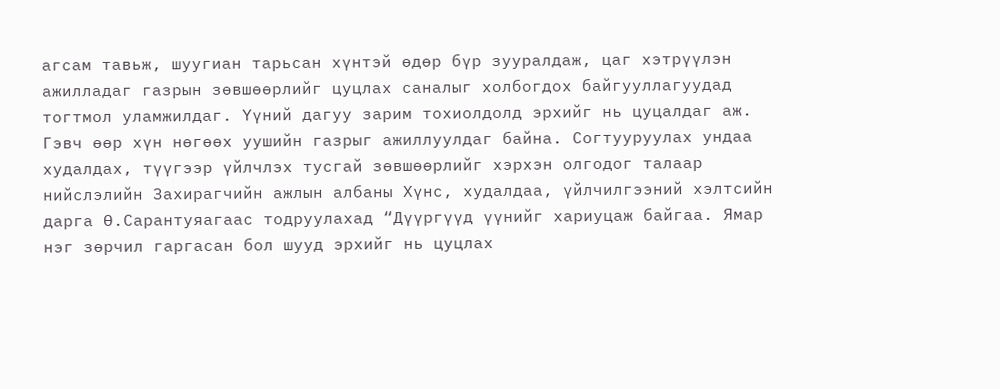агсам тавьж, шуугиан тарьсан хүнтэй өдөр бүр зууралдаж, цаг хэтрүүлэн ажилладаг газрын зөвшөөрлийг цуцлах саналыг холбогдох байгууллагуудад тогтмол уламжилдаг. Үүний дагуу зарим тохиолдолд эрхийг нь цуцалдаг аж. Гэвч өөр хүн нөгөөх уушийн газрыг ажиллуулдаг байна. Согтууруулах ундаа худалдах, түүгээр үйлчлэх тусгай зөвшөөрлийг хэрхэн олгодог талаар нийслэлийн Захирагчийн ажлын албаны Хүнс, худалдаа, үйлчилгээний хэлтсийн дарга Ө.Сарантуяагаас тодруулахад “Дүүргүүд үүнийг хариуцаж байгаа. Ямар нэг зөрчил гаргасан бол шууд эрхийг нь цуцлах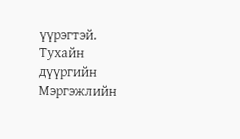үүрэгтэй. Тухайн дүүргийн Мэргэжлийн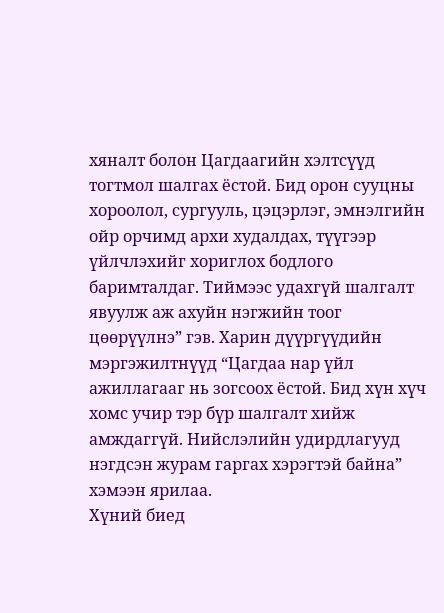хяналт болон Цагдаагийн хэлтсүүд тогтмол шалгах ёстой. Бид орон сууцны хороолол, сургууль, цэцэрлэг, эмнэлгийн ойр орчимд архи худалдах, түүгээр үйлчлэхийг хориглох бодлого баримталдаг. Тиймээс удахгүй шалгалт явуулж аж ахуйн нэгжийн тоог цөөрүүлнэ” гэв. Харин дүүргүүдийн мэргэжилтнүүд “Цагдаа нар үйл ажиллагааг нь зогсоох ёстой. Бид хүн хүч хомс учир тэр бүр шалгалт хийж амждаггүй. Нийслэлийн удирдлагууд нэгдсэн журам гаргах хэрэгтэй байна” хэмээн ярилаа.
Хүний биед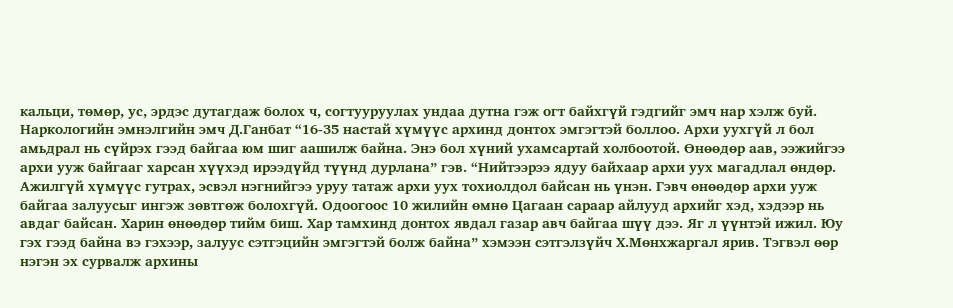кальци, төмөр, ус, эрдэс дутагдаж болох ч, согтууруулах ундаа дутна гэж огт байхгүй гэдгийг эмч нар хэлж буй. Наркологийн эмнэлгийн эмч Д.Ганбат “16-35 настай хүмүүс архинд донтох эмгэгтэй боллоо. Архи уухгүй л бол амьдрал нь сүйрэх гээд байгаа юм шиг аашилж байна. Энэ бол хүний ухамсартай холбоотой. Өнөөдөр аав, ээжийгээ архи ууж байгааг харсан хүүхэд ирээдүйд түүнд дурлана” гэв. “Нийтээрээ ядуу байхаар архи уух магадлал өндөр. Ажилгүй хүмүүс гутрах, эсвэл нэгнийгээ уруу татаж архи уух тохиолдол байсан нь үнэн. Гэвч өнөөдөр архи ууж байгаа залуусыг ингэж зөвтгөж болохгүй. Одоогоос 10 жилийн өмнө Цагаан сараар айлууд архийг хэд, хэдээр нь авдаг байсан. Харин өнөөдөр тийм биш. Хар тамхинд донтох явдал газар авч байгаа шүү дээ. Яг л үүнтэй ижил. Юу гэх гээд байна вэ гэхээр, залуус сэтгэцийн эмгэгтэй болж байна” хэмээн сэтгэлзүйч Х.Мөнхжаргал ярив. Тэгвэл өөр нэгэн эх сурвалж архины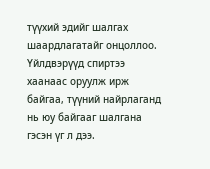түүхий эдийг шалгах шаардлагатайг онцоллоо. Үйлдвэрүүд спиртээ хаанаас оруулж ирж байгаа, түүний найрлаганд нь юу байгааг шалгана гэсэн үг л дээ.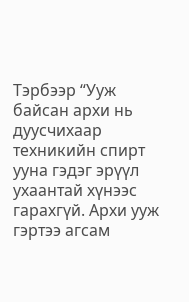Тэрбээр “Ууж байсан архи нь дуусчихаар техникийн спирт ууна гэдэг эрүүл ухаантай хүнээс гарахгүй. Архи ууж гэртээ агсам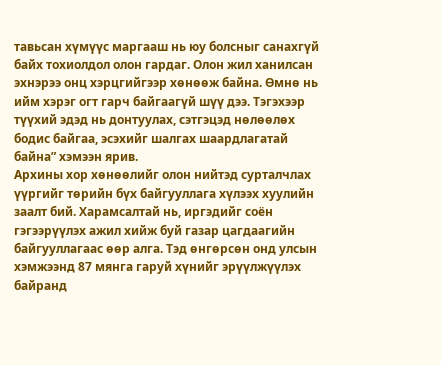тавьсан хүмүүс маргааш нь юу болсныг санахгүй байх тохиолдол олон гардаг. Олон жил ханилсан эхнэрээ онц хэрцгийгээр хөнөөж байна. Өмнө нь ийм хэрэг огт гарч байгаагүй шүү дээ. Тэгэхээр түүхий эдэд нь донтуулах, сэтгэцэд нөлөөлөх бодис байгаа, эсэхийг шалгах шаардлагатай байна” хэмээн ярив.
Архины хор хөнөөлийг олон нийтэд сурталчлах үүргийг төрийн бүх байгууллага хүлээх хуулийн заалт бий. Харамсалтай нь, иргэдийг соён гэгээрүүлэх ажил хийж буй газар цагдаагийн байгууллагаас өөр алга. Тэд өнгөрсөн онд улсын хэмжээнд 87 мянга гаруй хүнийг эрүүлжүүлэх байранд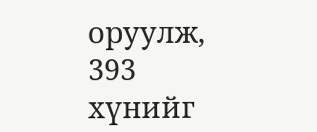оруулж, 393 хүнийг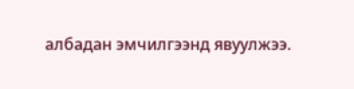албадан эмчилгээнд явуулжээ.